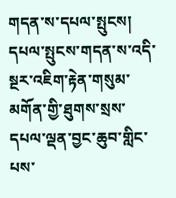གདན་ས་དཔལ་སྤུངས།
དཔལ་སྤུངས་གདན་ས་འདི་སྔར་འཇིག་རྟེན་གསུམ་མགོན་གྱི་ཐུགས་སྲས་དཔལ་ལྡན་བྱང་ཆུབ་གླིང་པས་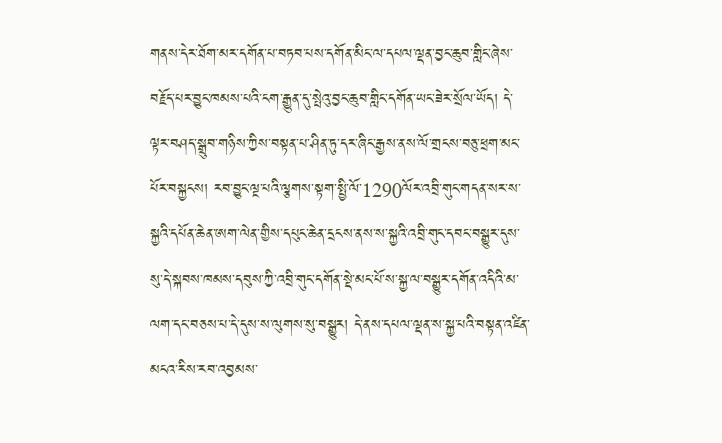གནས་དེར་ཐོག་མར་དགོན་པ་བཏབ་པས་དགོན་མིང་ལ་དཔལ་ལྡན་བྱང་ཆུབ་གླིང་ཞེས་བརྗོད་པར་བྱུང་ཁམས་པའི་ངག་རྒྱུན་དུ་སྤེའུ་བྱང་ཆུབ་གླིང་དགོན་ཡང་ཟེར་སྲོལ་ཡོད། དེ་ལྟར་བཤད་སྒྲུབ་གཉིས་ཀྱིས་བསྟན་པ་ཤིན་ཏུ་དར་ཞིང་རྒྱས་ནས་ལོ་གྲངས་བཅུ་ཕྲག་མང་པོར་བསྐྱངས། རབ་བྱུང་ལྔ་པའི་ལྕགས་སྟག་སྤྱི་ལོ་1290ལོར་འབྲི་གུང་གདན་སར་ས་སྐྱའི་དཔོན་ཆེན་ཨག་ལེན་གྱིས་དཔུང་ཆེན་དྲངས་ནས་ས་སྐྱའི་འབྲི་གུང་དབང་བསྒྱུར་དུས་སུ་དེ་སྐབས་ཁམས་དབུས་ཀྱི་འབྲི་གུང་དགོན་སྡེ་མང་པོ་ས་སྐྱ་ལ་བསྒྱུར་དགོན་འདིའི་མ་ལག་དང་བཅས་པ་དེ་དུས་ས་ལུགས་སུ་བསྒྱུར། དེ་ནས་དཔལ་ལྡན་ས་སྐྱ་པའི་བསྟན་འཛིན་མངའ་རིས་རབ་འབྱམས་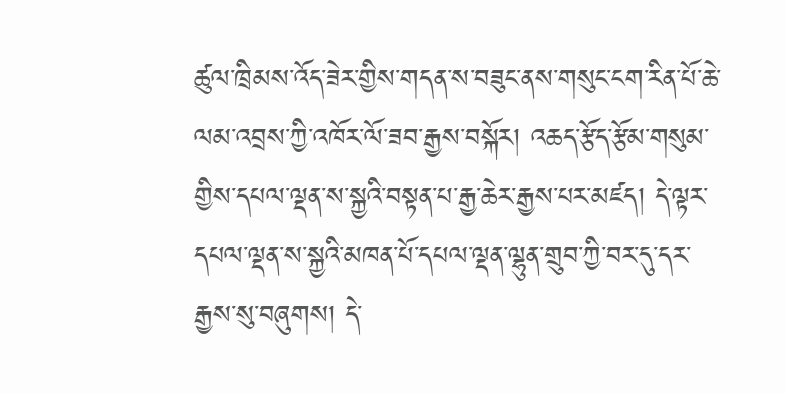ཚུལ་ཁྲིམས་འོད་ཟེར་གྱིས་གདན་ས་བཟུང་ནས་གསུང་ངག་རིན་པོ་ཆེ་ལམ་འབྲས་ཀྱི་འཁོར་ལོ་ཟབ་རྒྱས་བསྐོར། འཆད་རྩོད་རྩོམ་གསུམ་གྱིས་དཔལ་ལྡན་ས་སྐྱའི་བསྟན་པ་རྒྱ་ཆེར་རྒྱས་པར་མཛད། དེ་ལྟར་དཔལ་ལྡན་ས་སྐྱའི་མཁན་པོ་དཔལ་ལྡན་ལྷུན་གྲུབ་ཀྱི་བར་དུ་དར་རྒྱས་སུ་བཞུགས། དེ་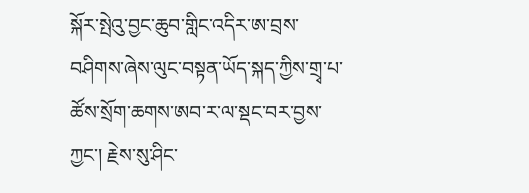སྐོར་སྤེའུ་བྱང་ཆུབ་གླིང་འདིར་ཨ་བྲས་བཤིགས་ཞེས་ལུང་བསྟན་ཡོད་སྐད་ཀྱིས་གྲྭ་པ་ཚོས་སྲོག་ཆགས་ཨབ་ར་ལ་སྡང་བར་བྱས་ཀྱང་། རྗེས་སུ་ཤིང་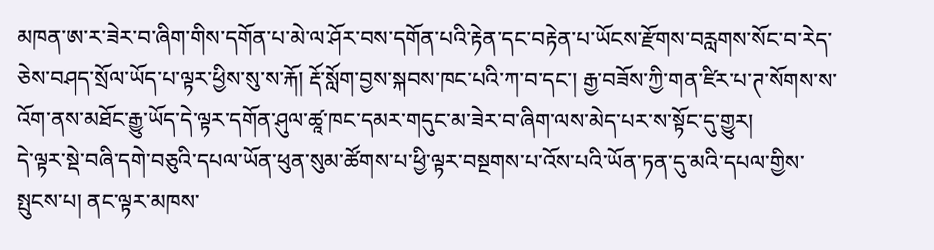མཁན་ཨ་ར་ཟེར་བ་ཞིག་གིས་དགོན་པ་མེ་ལ་ཤོར་བས་དགོན་པའི་རྟེན་དང་བརྟེན་པ་ཡོངས་རྫོགས་བརླགས་སོང་བ་རེད་ཅེས་བཤད་སྲོལ་ཡོད་པ་ལྟར་ཕྱིས་སུ་ས་རྐོ། རྡོ་སློག་བྱས་སྐབས་ཁང་པའི་ཀ་བ་དང་། རྒྱ་བཟོས་ཀྱི་གན་ཛིར་པ་ཊ་སོགས་ས་འོག་ནས་མཐོང་རྒྱུ་ཡོད་དེ་ལྟར་དགོན་ཤུལ་ཚཱ་ཁང་དམར་གདུང་མ་ཟེར་བ་ཞིག་ལས་མེད་པར་ས་སྟོང་དུ་གྱུར།
དེ་ལྟར་སྡེ་བཞི་དགེ་བཅུའི་དཔལ་ཡོན་ཕུན་སུམ་ཚོགས་པ་ཕྱི་ལྟར་བསྔགས་པ་འོས་པའི་ཡོན་ཏན་དུ་མའི་དཔལ་གྱིས་སྤུངས་པ། ནང་ལྟར་མཁས་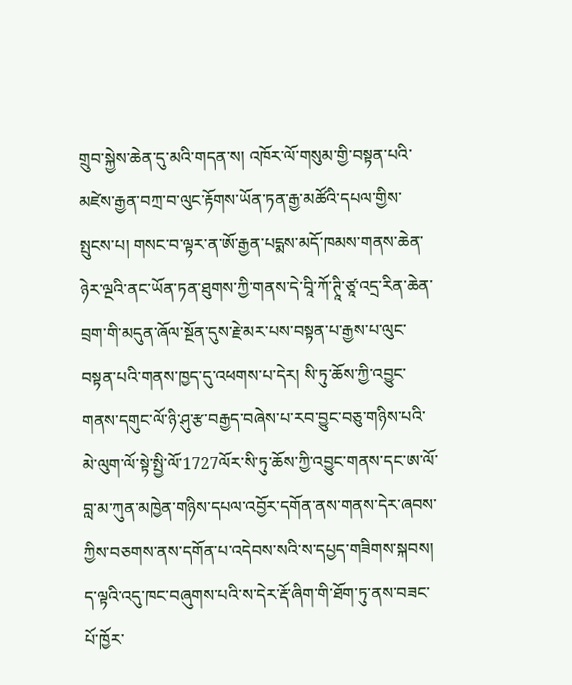གྲུབ་སྐྱེས་ཆེན་དུ་མའི་གདན་ས། འཁོར་ལོ་གསུམ་གྱི་བསྟན་པའི་མཛེས་རྒྱན་བཀྲ་བ་ལུང་རྟོགས་ཡོན་ཏན་རྒྱ་མཚོའི་དཔལ་གྱིས་སྤུངས་པ། གསང་བ་ལྟར་ན་ཨོ་རྒྱན་པདྨས་མདོ་ཁམས་གནས་ཆེན་ཉེར་ལྔའི་ནང་ཡོན་ཏན་ཐུགས་ཀྱི་གནས་དེ་བཱི་ཀོ་ཊཱི་ཙཱ་འདྲ་རིན་ཆེན་བྲག་གི་མདུན་ཞོལ་སྔོན་དུས་རྗེ་མར་པས་བསྟན་པ་རྒྱས་པ་ལུང་བསྟན་པའི་གནས་ཁྱད་དུ་འཕགས་པ་དེར། སི་ཏུ་ཆོས་ཀྱི་འབྱུང་གནས་དགུང་ལོ་ཉི་ཤུ་རྩ་བརྒྱད་བཞེས་པ་རབ་བྱུང་བཅུ་གཉིས་པའི་མེ་ལུག་ལོ་སྟེ་སྤྱི་ལོ་1727ལོར་སི་ཏུ་ཆོས་ཀྱི་འབྱུང་གནས་དང་ཨ་ལོ་བླ་མ་ཀུན་མཁྱེན་གཉིས་དཔལ་འབྱོར་དགོན་ནས་གནས་དེར་ཞབས་ཀྱིས་བཅགས་ནས་དགོན་པ་འདེབས་སའི་ས་དཔྱད་གཟིགས་སྐབས། ད་ལྟའི་འདུ་ཁང་བཞུགས་པའི་ས་དེར་རྡོ་ཞིག་གི་ཐོག་ཏུ་ནས་བཟང་པོ་ཁྱོར་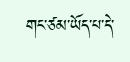གང་ཙམ་ཡོད་པ་དེ་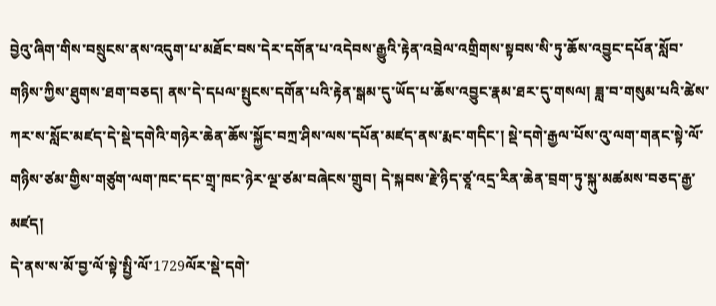བྱེའུ་ཞིག་གིས་བསྲུངས་ནས་འདུག་པ་མཐོང་བས་དེར་དགོན་པ་འདེབས་རྒྱུའི་རྟེན་འབྲེལ་འགྲིགས་སྟབས་སི་ཏུ་ཆོས་འབྱུང་དཔོན་སློབ་གཉིས་ཀྱིས་ཐུགས་ཐག་བཅད། ནས་དེ་དཔལ་སྤུངས་དགོན་པའི་རྟེན་སྒམ་དུ་ཡོད་པ་ཆོས་འབྱུང་རྣམ་ཐར་དུ་གསལ། ཟླ་བ་གསུམ་པའི་ཚེས་ཀར་ས་སློང་མཛད་དེ་སྡེ་དགེའི་གཉེར་ཆེན་ཆོས་སྐྱོང་བཀྲ་ཤིས་ལས་དཔོན་མཛད་ནས་རྨང་གདིང་། སྡེ་དགེ་རྒྱལ་པོས་འུ་ལག་གནང་སྟེ་ལོ་གཉིས་ཙམ་གྱིས་གཙུག་ལག་ཁང་དང་གྲྭ་ཁང་ཉེར་ལྔ་ཙམ་བཞེངས་གྲུབ། དེ་སྐབས་རྗེ་ཉིད་ཙཱ་འདྲ་རིན་ཆེན་བྲག་ཏུ་སྐུ་མཚམས་བཅད་རྒྱ་མཛད།
དེ་ནས་ས་མོ་བྱ་ལོ་སྟེ་སྤྱི་ལོ་1729ལོར་སྡེ་དགེ་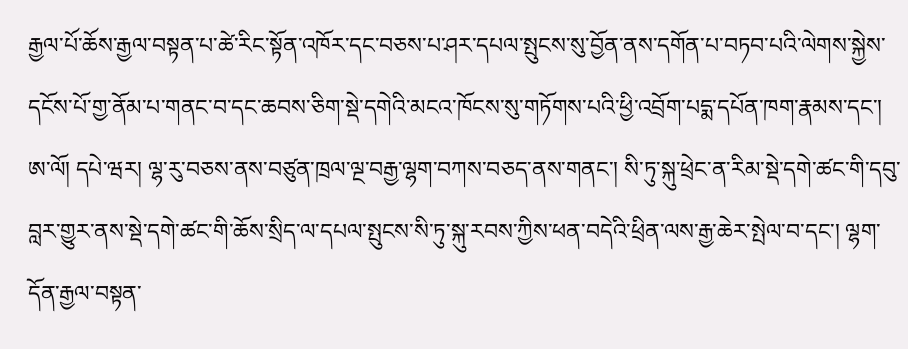རྒྱལ་པོ་ཆོས་རྒྱལ་བསྟན་པ་ཚེ་རིང་སྟོན་འཁོར་དང་བཅས་པ་ཤར་དཔལ་སྤུངས་སུ་བྱོན་ནས་དགོན་པ་བཏབ་པའི་ལེགས་སྐྱེས་དངོས་པོ་གྱ་ནོམ་པ་གནང་བ་དང་ཆབས་ཅིག་སྡེ་དགེའི་མངའ་ཁོངས་སུ་གཏོགས་པའི་ཕྱི་འབྲོག་པདྨ་དཔོན་ཁག་རྣམས་དང་། ཨ་ལོ། དཔེ་ཝར། ལྷ་རུ་བཅས་ནས་བཙུན་ཁྲལ་ལྔ་བརྒྱ་ལྷག་བཀས་བཅད་ནས་གནང་། སི་ཏུ་སྐུ་ཕྲེང་ན་རིམ་སྡེ་དགེ་ཚང་གི་དབུ་བླར་གྱུར་ནས་སྡེ་དགེ་ཚང་གི་ཆོས་སྲིད་ལ་དཔལ་སྤུངས་སི་ཏུ་སྐུ་རབས་ཀྱིས་ཕན་བདེའི་ཕྲིན་ལས་རྒྱ་ཆེར་སྤེལ་བ་དང་། ལྷག་དོན་རྒྱལ་བསྟན་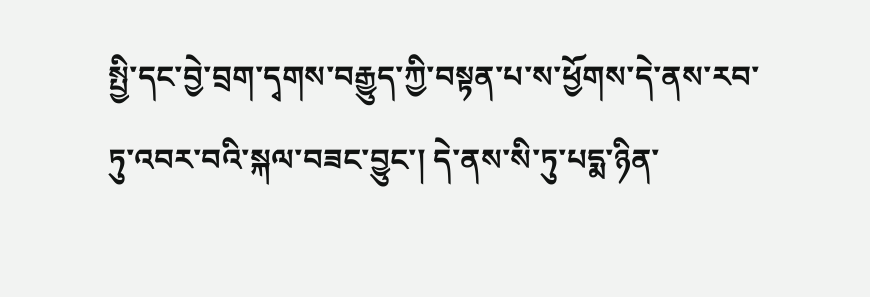སྤྱི་དང་བྱེ་བྲག་དྭགས་བརྒྱུད་ཀྱི་བསྟན་པ་ས་ཕྱོགས་དེ་ནས་རབ་ཏུ་འབར་བའི་སྐལ་བཟང་བྱུང་། དེ་ནས་སི་ཏུ་པདྨ་ཉིན་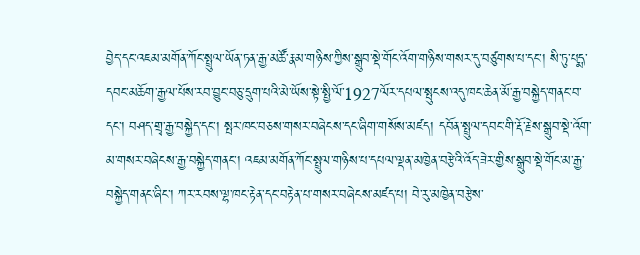བྱེད་དང་འཇམ་མགོན་ཀོང་སྤྲུལ་ཡོན་ཏན་རྒྱ་མཚོ་རྣམ་གཉིས་ཀྱིས་སྒྲུབ་སྡེ་གོང་འོག་གཉིས་གསར་དུ་བཙུགས་པ་དང་། སི་ཏུ་པདྨ་དབང་མཆོག་རྒྱལ་པོས་རབ་བྱུང་བཅུ་དྲུག་པའི་མེ་ཡོས་སྟེ་སྤྱི་ལོ་1927ལོར་དཔལ་སྤུངས་འདུ་ཁང་ཆེན་མོ་རྒྱ་བསྐྱེད་གནང་བ་དང་། བཤད་གྲྭ་རྒྱ་བསྐྱེད་དང་། སྤར་ཁང་བཅས་གསར་བཞེངས་དང་ཞིག་གསོས་མཛད། དབོན་སྤྲུལ་དབང་གི་རྡོ་རྗེས་སྒྲུབ་སྡེ་འོག་མ་གསར་བཞེངས་རྒྱ་བསྐྱེད་གནང་། འཇམ་མགོན་ཀོང་སྤྲུལ་གཉིས་པ་དཔལ་ལྡན་མཁྱེན་བརྩེའི་འོད་ཟེར་གྱིས་སྒྲུབ་སྡེ་གོང་མ་རྒྱ་བསྐྱེད་གནང་ཞིང་། ཀར་རབས་ལྷ་ཁང་རྟེན་དང་བརྟེན་པ་གསར་བཞེངས་མཛད་པ། བེ་རུ་མཁྱེན་བརྩེས་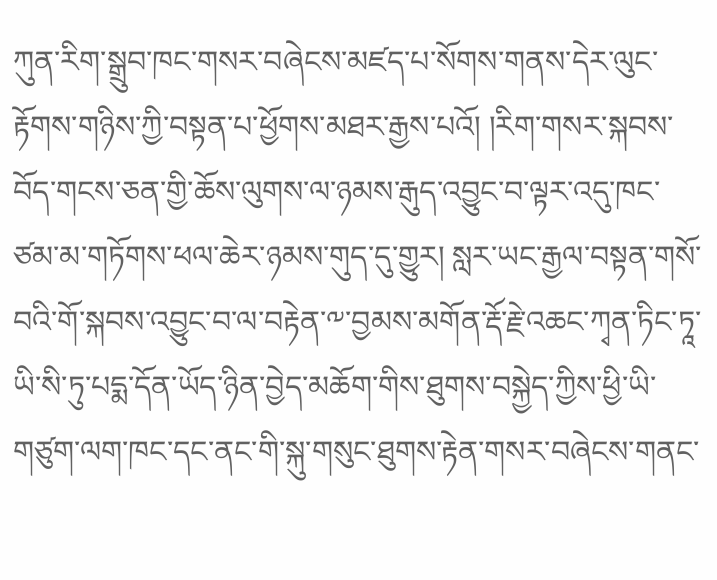ཀུན་རིག་སྒྲུབ་ཁང་གསར་བཞེངས་མཛད་པ་སོགས་གནས་དེར་ལུང་རྟོགས་གཉིས་ཀྱི་བསྟན་པ་ཕྱོགས་མཐར་རྒྱས་པའོ། །རིག་གསར་སྐབས་བོད་གངས་ཅན་གྱི་ཆོས་ལུགས་ལ་ཉམས་རྒུད་འབྱུང་བ་ལྟར་འདུ་ཁང་ཙམ་མ་གཏོགས་ཕལ་ཆེར་ཉམས་གུད་དུ་གྱུར། སླར་ཡང་རྒྱལ་བསྟན་གསོ་བའི་གོ་སྐབས་འབྱུང་བ་ལ་བརྟེན་༸་བྱམས་མགོན་རྡོ་རྗེ་འཆང་ཀྭན་ཏིང་ཏཱ་ཡི་སི་ཏུ་པདྨ་དོན་ཡོད་ཉིན་བྱེད་མཆོག་གིས་ཐུགས་བསྐྱེད་ཀྱིས་ཕྱི་ཡི་གཙུག་ལག་ཁང་དང་ནང་གི་སྐུ་གསུང་ཐུགས་རྟེན་གསར་བཞེངས་གནང་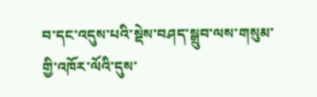བ་དང་འདུས་པའི་སྡེས་བཤད་སྒྲུབ་ལས་གསུམ་གྱི་འཁོར་ལོའི་དུས་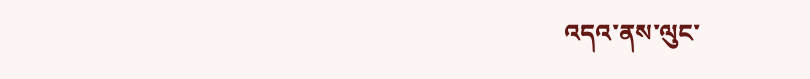འདའ་ནས་ལུང་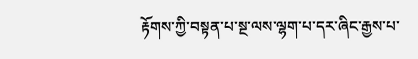རྟོགས་ཀྱི་བསྟན་པ་སྔ་ལས་ལྷག་པ་དར་ཞིང་རྒྱས་པ་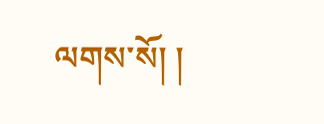ལགས་སོ། །